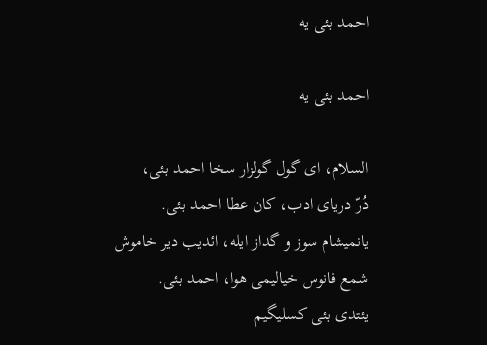احمد بئی یه

احمد بئی یه

السلام، ای گول گولزار سخا احمد بئی،
دُرّ دریای ادب، کان عطا احمد بئی.
یانمیشام سوز و گداز ایله، ائدیب دیر خاموش
شمع فانوس خیالیمی هوا، احمد بئی.
یئتدی بئی کسلیگیم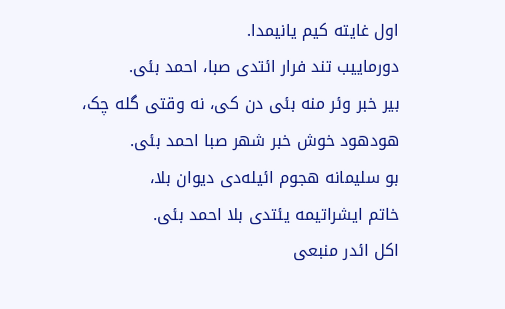اول غایته کیم یانیمدا.
دورماییب تند فرار ائتدی صبا، احمد بئی.
بیر خبر وئر منه بئی دن کی، نه وقتی گله چک،
هودهود خوش خبر شهر صبا احمد بئی.
بو سلیمانه هجوم ائیله‌دی دیوان بلا،
خاتم ایشراتیمه یئتدی بلا احمد بئی.
اکل ائدر منبعی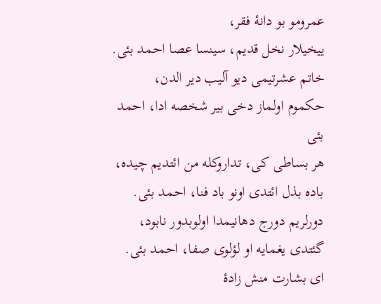عمرومو بو دانۀ فقر،
ییخیلار نخل قدیم، سینسا عصا احمد بئی.
خاتم عشرتیمی دیو آلیب دیر الدن،
حکموم اولماز دخی بیر شخصه ادا، احمد بئی
هر بساطی کی، تداروکله من ائتدیم چیده،
باده بذل ائتدی اونو باد فنا، احمد بئی.
دورلریم دورج دهانیمدا اولوبدور نابود،
گئتدی یغمایه او لؤلوی صفا، احمد بئی.
ای بشارت منش زادۀ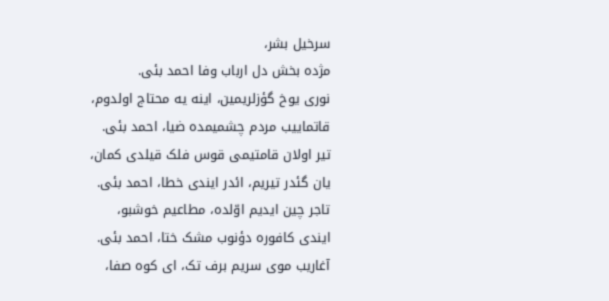سرخیل بشر،
مژده بخش دل ارباب وفا احمد بئی.
نوری یوخ گؤزلریمین، اینه یه محتاج اولدوم،
قاتماییب مردم چشمیمده ضیا، احمد بئی.
تیر اولان قامتیمی قوس فلک قیلدی کمان،
یان گئدر تیریم، ائدر ایندی خطا، احمد بئی.
تاجر چین ایدیم اوّلده، مطاعیم خوشبو،
ایندی کافوره دؤنوب مشک ختا، احمد بئی.
آغاریب موی سریم برف تک، ای کوه صفا،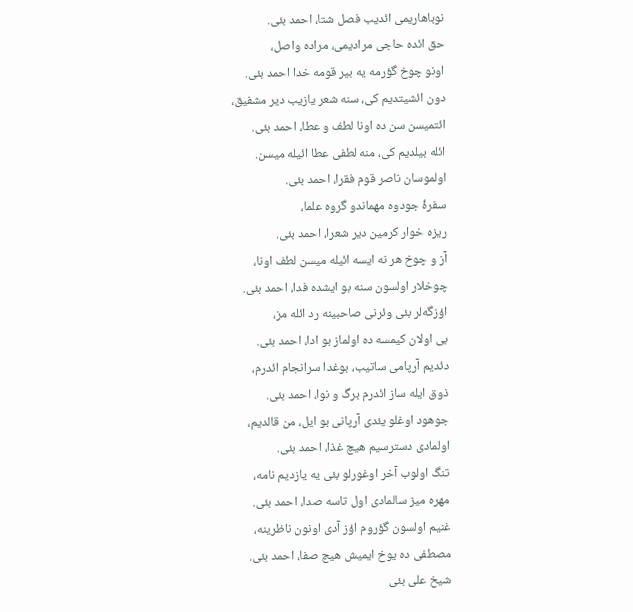نوباهاریمی ائدیب فصل شتا، احمد بئی.
حق ائده حاجی مرادیمی، مراده واصل،
اونو چوخ گؤرمه یه بیر قومه خدا احمد بئی.
دون ائشیتدیم کی، سنه شعر یازیب دیر مشفیق،
ائتمیسن سن ده اونا لطف و عطا، احمد بئی.
ائله بیلدیم کی، منه لطفی عطا ائیله میسن.
اولموسان ناصر قوم فقرا، احمد بئی.
سفرۀ جودوه مهماندو گروه علما،
ریزه خوار کرمین دیر شعرا، احمد بئی.
آز و چوخ هر نه ایسه ائیله میسن لطف اونا،
چوخلار اولسون سنه بو ایشده فدا، احمد بئی.
اؤزگه‌لر بئی وئرنی صاحبینه رد ائله مز،
بی اولان کیمسه ده اولماز بو ادا، احمد بئی.
دئدیم آرپامی ساتیب، بوغدا سرانجام ائدرم،
ذوق ایله ساز ائدرم برگ و نوا، احمد بئی.
جوهود اوغلو یئدی آرپانی بو ایل، من قالدیم،
اولمادی دسترسیم هیچ غذا، احمد بئی.
تنگ اولوب آخر اوغورلو بئی یه یازدیم نامه،
مهره میز سالمادی اول تاسه صدا، احمد بئی.
غنیم اولسون گؤروم اؤز آدی اونون ناظرینه،
مصطفی ده یوخ ایمیش هیچ صفا، احمد بئی.
شیخ علی بئی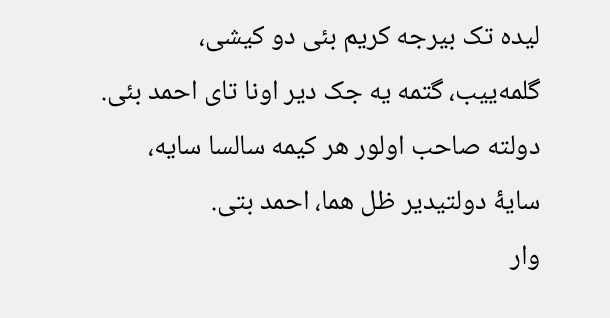لیده تک بیرجه کریم بئی دو کیشی،
گلمه‌ییب، گتمه یه جک دیر اونا تای احمد بئی.
دولته صاحب اولور هر کیمه سالسا سایه،
سایۀ دولتیدیر ظل هما، احمد بتی.
وار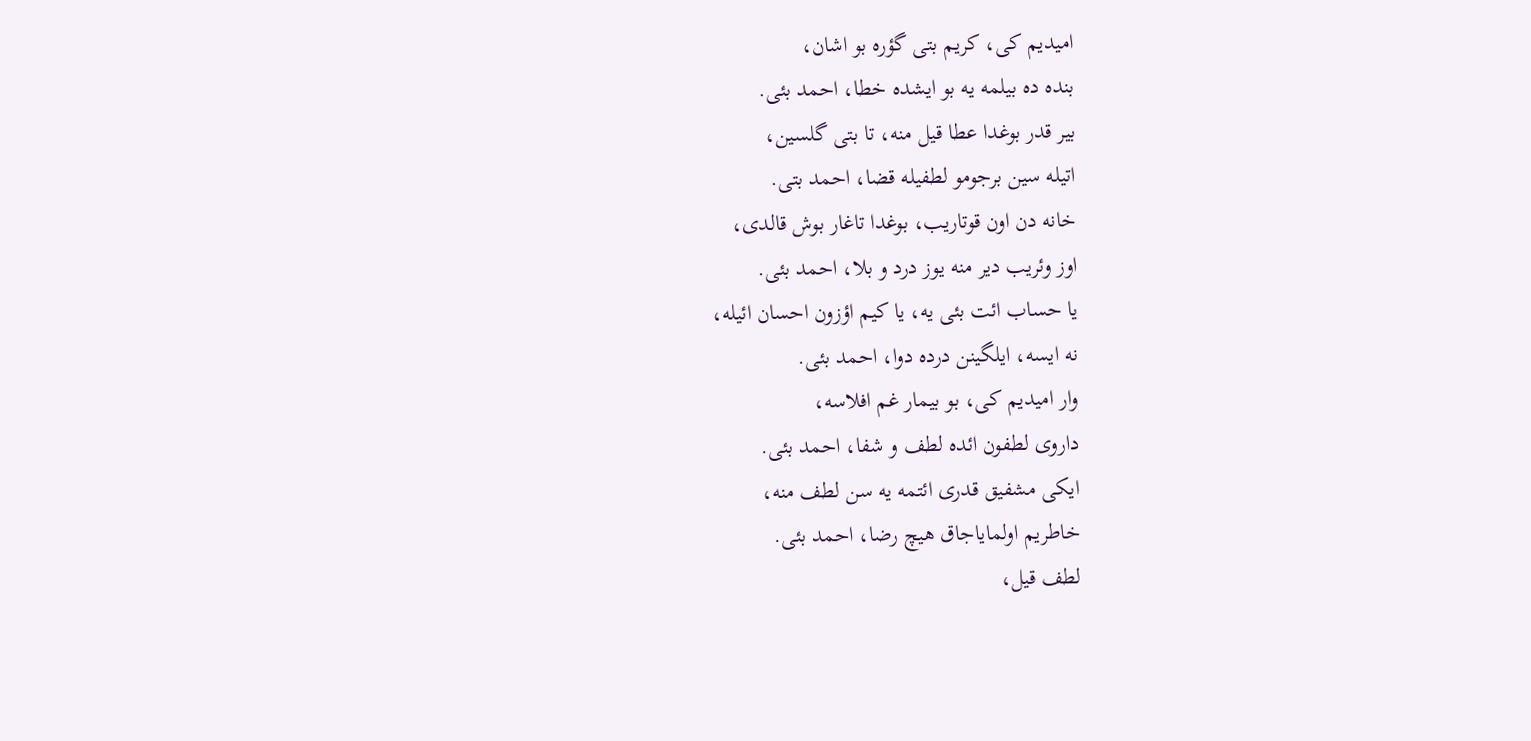امیدیم کی، کریم بتی گؤره بو اشان،
بنده ده بیلمه یه بو ایشده خطا، احمد بئی.
بیر قدر بوغدا عطا قیل منه، تا بتی گلسین،
اتیله سین برجومو لطفیله قضا، احمد بتی.
خانه دن اون قوتاریب، بوغدا تاغار بوش قالدی،
اوز وئریب دیر منه یوز درد و بلا، احمد بئی.
یا حساب ائت بئی یه، یا کیم اؤزون احسان ائیله،
نه ایسه، ایلگینن درده دوا، احمد بئی.
وار امیدیم کی، بو بیمار غم افلاسه،
داروی لطفون ائده لطف و شفا، احمد بئی.
ایکی مشفیق قدری ائتمه یه سن لطف منه،
خاطریم اولمایاجاق هیچ رضا، احمد بئی.
لطف قیل،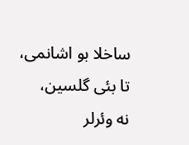ساخلا بو اشانمی، تا بئی گلسین،
نه وئرلر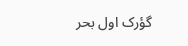گؤرک اول بحر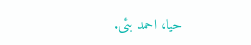حیا، احمد بئی.